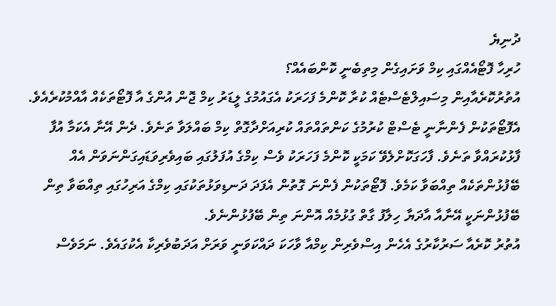ދުނިޔެ
ހުރިހާ ފޮޓޯއެއްގައި ކިމް ވަށައިގެން މިތިބެނީ ކޮންބައެއް؟
އުތުރުކޮރެއާއިން މިސައިލްޓެސްޓެއް ކުރާ ކޮންމެ ފަހަރަކު އެގައުމުގެ ލީޑަރު ކިމް ޖޮން އުންގެ އާ ފޮޓޯތަކެއް އާއްމުކުރެއެވެ. އެފޮޓޯތަކުން ފެންނާނީ ޓެސްޓް ކުރުމުގެ ކަންތައްތައް ކުރިއަށްދާގޮތް ކިމް ބައްލަވާ ތަނެވެ. ދެން އޭނާ އެކަމާ އުފާ ފާޅުކުރައްވާ ތަނެވެ. ފާހަގަކޮށްލެވޭ ކަމަކީ ކޮންމެ ފަހަރަކު ވެސް ކިމްގެ އުފަލުގައި ބައިވެރިވަޑައިގަންނަވަން އެއް ބޭފުޅުންތަކެއް ތިއްބަވާ ކަމެވެ. ފޮޓޯތަކުން ފެންނަ ގޮތުން އެފަދަ ދަނޑިވަޅުތަކުގައި ކިމްގެ އަރިހުގައި ތިއްބަވާ ތިން ބޭފުޅުންނަކީ އޭނާއާ އާދަޔާ ހިލާފު ގާތް ގުޅުމެއް އޮންނަ ތިން ބޭފުޅުންނެވެ.
އުތުރު ކޮރެއާ ސަރުކާރުގެ އެހެން އިސްވެރިން ކިމްއާ ވާހަކަ ދައްކަވަނީ ވަރަށް އަދަބުވެރިކާ އެކުގައެވެ. ނަމަވެސް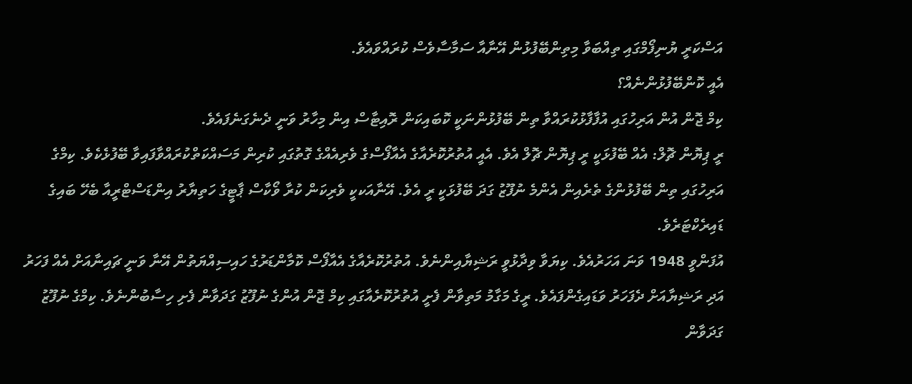އަސްކަރީ ޔުނިފޯމްގައި ތިއްބަވާ މިތިންބޭފުޅުން އޭނާއާ ސަމާސާވެސް ކުރައްވައެވެ.
އެއީ ކޮންބޭފުޅުންނެއް؟
ކިމް ޖޮން އުން އަރިހުގައި އުފާފާޅުކުރައްވާ ތިން ބޭފުޅުންނަކީ ކޮބައިކަން ރޮއިޓާސް އިން މިހާރު ވަނީ ދެނެގަނެފައެވެ.
ރީ ޕިޔޮން ޗޮލް: އެއް ބޭފުޅަކީ ރީ ޕިޔޮން ޗޮލް އެވެ. އެއީ އުތުރުކޮރެއާގެ އެއާފޯސްގެ ވެރިއެއްގެ ގޮތުގައި ކުރިން މަސައްކަތްކުރައްވާފައިވާ ބޭފުޅެކެވެ. ކިމްގެ އަރިހުގައި ތިން ބޭފުޅުންގެ ތެރެއިން އެންމެ ނުފޫޒު ގަދަ ބޭފުޅަކީ ރީ އެވެ. އޭނާއަކކީ ވެރިކަން ކުރާ ވޯކާސް ޕާޓީގެ ހަތިޔާރު އިންޑަސްޓްރީއާ ބެހޭ ބައިގެ ޑައިރެކްޓަރެވެ.
އުފަންވީ 1948 ވަނަ އަހަރުއެވެ. ކިޔަވާ ވިދާޅުވީ ރަޝިޔާއިންނެވެ. އުތުރުކޮރެއާގެ އެއާފޯސް ކޮމާންޑަރުގެ ހައިސިއްޔަތުން އޭނާ ވަނީ ޗައިނާއަށް އެއް ފަހަރު އަދި ރަޝިޔާއަށް ދެފަހަރު ވަޑައިގެންފައެވެ. ރީގެ މަގާމު މަތިވާން ފެށީ އުތުރުކޮރެއާގައި ކިމް ޖޮން އުންގެ ނުފޫޒު ގަދަވާން ފެށި ހިސާބުންނެވެ. ކިމްގެ ނުފޫޒު ގަދަވާން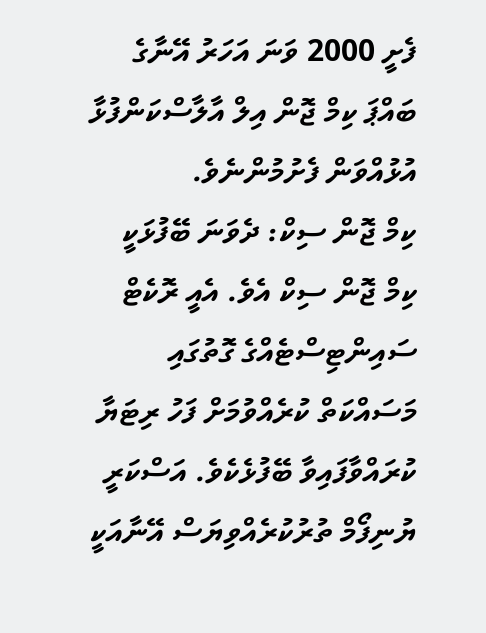ފެށީ 2000 ވަނަ އަހަރު އޭނާގެ ބައްޕަ ކިމް ޖޮން އިލް އާލާސްކަންފުޅާ އުޅުއްވަން ފެށުމުންނެވެ.
ކިމް ޖޮން ސިކް: ދެވަނަ ބޭފުޅަކީ ކިމް ޖޮން ސިކް އެވެ. އެއީ ރޮކެޓް ސައިންޓިސްޓެއްގެ ގޮތުގައި މަސައްކަތް ކުރެއްވުމަށް ފަހު ރިޓަޔާ ކުރައްވާފައިވާ ބޭފުޅެކެވެ. އަސްކަރީ ޔުނިފޯމް ތުރުކުރެއްވިޔަސް އޭނާއަކީ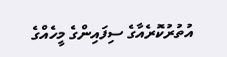އުތުރުކޮރެއާގެ ސިފައިންގެ މީހެއްގެ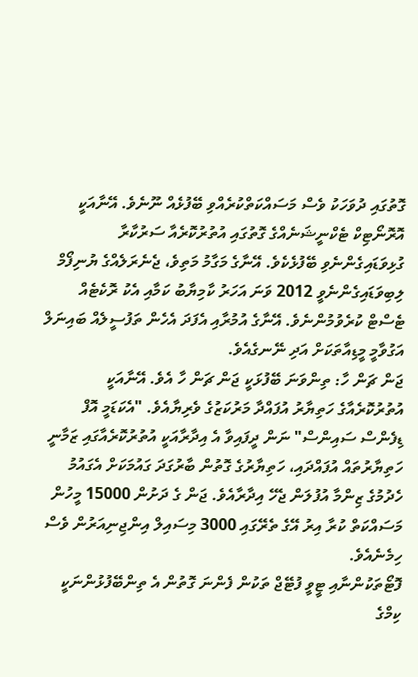ގޮތުގައި ދުވަހަކު ވެސް މަސައްކަތްކުރެއްވި ބޭފުޅެއް ނޫނެވެ. އޭނާއަކީ އޮރޮނޯޓިކް ޓެކްނީޝަނެއްގެ ގޮތުގައި އުތުރުކޮރެއާ ސަރުކާރާ ގުޅިވަޑައިގެންނެވި ބޭފުޅެކެވެ. އޭނާގެ މަގާމު މަތިވެ، ޖެނެރަލެއްގެ ޔުނިފޯމް ލިބިވަޑައިގެންނެވީ 2012 ވަނަ އަހަރު ކާމިޔާބު ކަމާއި އެކު ރޮކެޓެއް ޓެސްޓް ކުރެވުމުންނެވެ. އޭނާގެ އުމުރާއި އެފަދަ އެހެން ތަފުސީލެއް ބައިނަލް އަގުވާމީ މީޑިއާތަކަށް އަދި ނޭނގެއެވެ.
ޖަން ޗަން ހާ: ތިންވަނަ ބޭފުޅަކީ ޖަން ޗަން ހާ އެވެ. އޭނާއަކީ އުތުރުކޮރެއާގެ ހަތިޔާރު އުފައްދާ މަރުކަޒުގެ ވެރިޔާއެވެ. "އެކަޑަމީ އޮފް ޑިފެންސް ސައިންސް" ނަން ދީފައިވާ އެ އިދާރާއަކީ އުތުރުކޮރެއާގައި ޒަމާނީ ހަތިޔާރުތައް އުފައްދައި، ހަތިޔާރުގެ ގޮތުން ބާރުގަދަ ގައުމަކަށް އެގައުމު ހެދުމުގެ ޒިންމާ އުފުލަން ޖެހޭ އިދާރާއެވެ. ޖަން ގެ ދަށުން 15000 މީހުން މަސައްކަތް ކުރާ އިރު އޭގެ ތެރޭގައި 3000 މިސައިލް އިންޖިނިއަރުން ވެސް ހިމެނެއެވެ.
ފޮޓޯތަކުންނާއި ޓީވީ ފުޓޭޖް ތަކުން ފެންނަ ގޮތުން އެ ތިންބޭފުޅުންނަކީ ކިމްގެ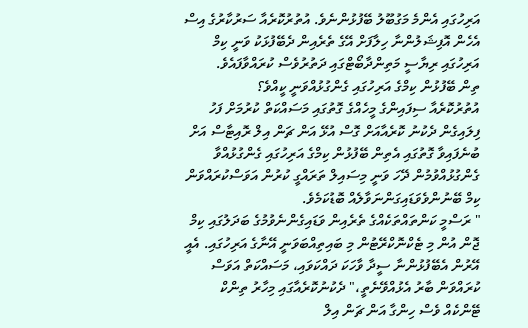އަރިހުގައި އެންމެ މަގުބޫލު ބޭފުޅުންނެވެ. އުތުރުކޮރެއާ ސަރުކާރުގެ އިސް އެހެން އޮފިޝަލުންނާ ހިލާފަށް އޭގެ ތެރެއިން ދެބޭފުޅަކު ވަނީ ކިމް އަރިހުގައި ރިޔާސީ މަތިންދާބޯޓްގައި ދަތުރުވެސް ކުރައްވާފައެވެ.
ތިން ބޭފުޅުން ކިމްގެ އަރިހުގައި ގެންގުޅުއްވަނީ ކީއްވެ؟
އުތުރުކޮރެއާ ސިފައިންގެ މީހެއްގެ ގޮތުގައި މަސައްކަތް ކުރުމަށް ފަހު ފިލައިގެން ދެކުނު ކޮރެއާއަށް ގޮސް އުޅޭ އަން ޗަން އިލް ރޮއިޓާސް އަށް ބުނެފައިވާ ގޮތުގައި އެތިން ބޭފުޅުން ކިމްގެ އަރިހުގައި ގެންގުޅުއްވާ ގެންގުޅުއްވުމުން ދޭހަ ވަނީ މިސައިލް ތަރައްގީ ކުރުން އަވަސްކުރައްވަން ކިމް ބޭނުންވެވަޑައިގަންނަވާލެއް ބޮޑުކަމެވެ.
" ރަސްމީ ކަންތައްތަކެއްގެ ތެރެއިން ވަޑައިގެންނެވުމުގެ ބަދަލުގައި ކިމް ޖޮން އުން މި ޓެކްނޮކްރޭޓުން މި ބައިތިއްބަވަނީ އޭނާގެ އަރިހުގައި. އެއީ އޭރުން އެބޭފުޅުންނާ ސީދާ ވާހަކަ ދައްކަވައި، މަސައްކަތް އަވަސް ކުރައްވަން ބާރު އެޅުއްވޭނެތީ،" ދެކުނުކޮރެއާގައި މިހާރު ތިންކް ޓޭންކެއް ވެސް ހިންގާ އަން ޗަން އިލް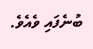ބުނެފައި ވެއެވެ.